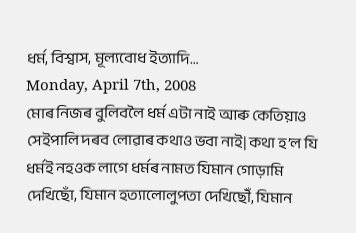ধৰ্ম, বিশ্বাস, মূল্যবোধ ইত্যাদি…
Monday, April 7th, 2008
মোৰ নিজৰ বুলিবলৈ ধৰ্ম এটা নাই আৰু কেতিয়াও সেইপালি দৰব লোৱাৰ কথাও ভবা নাই| কথা হ’ল যি ধৰ্মই নহওক লাগে ধৰ্মৰ নামত যিমান গোড়ামি দেখিছোঁ, যিমান হত্যালোলুপতা দেখিছৌঁ, যিমান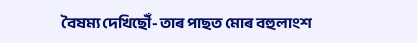বৈষম্য দেখিছৌঁ- তাৰ পাছত মোৰ বহুলাংশ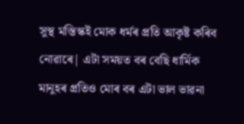সুস্থ মস্তিস্কই মোক ধৰ্মৰ প্ৰতি আকৃষ্ট কৰিব নোৱাৰে| এটা সময়ত বৰ বেছি ধাৰ্মিক মানুহৰ প্ৰতিও মোৰ বৰ এটা ভাল ভাৱনা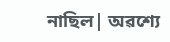নাছিল| অৱশ্যে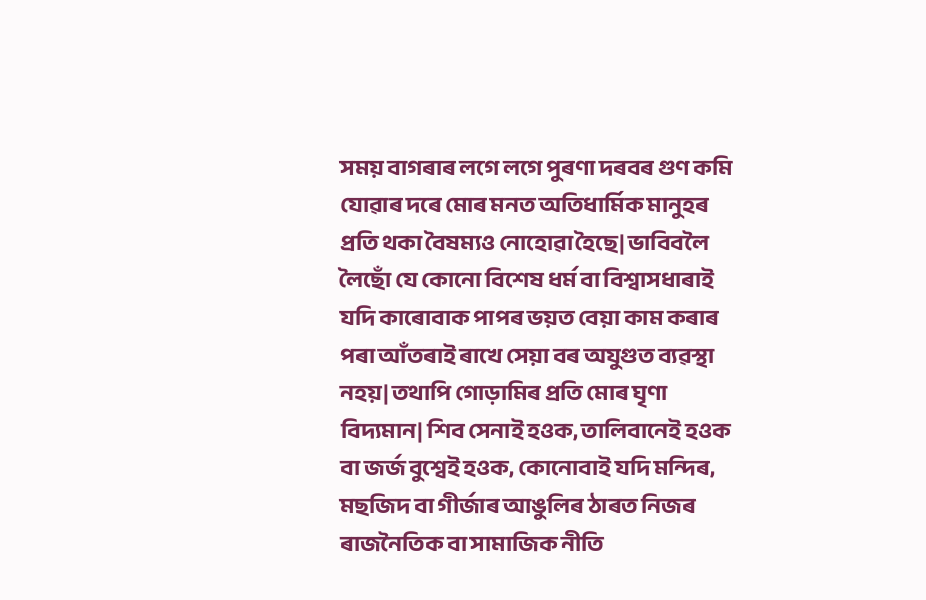সময় বাগৰাৰ লগে লগে পুৰণা দৰবৰ গুণ কমি যোৱাৰ দৰে মোৰ মনত অতিধাৰ্মিক মানুহৰ প্ৰতি থকা বৈষম্যও নোহোৱা হৈছে| ভাবিবলৈ লৈছোঁ যে কোনো বিশেষ ধৰ্ম বা বিশ্বাসধাৰাই যদি কাৰোবাক পাপৰ ভয়ত বেয়া কাম কৰাৰ পৰা আঁতৰাই ৰাখে সেয়া বৰ অযুগুত ব্যৱস্থা নহয়| তথাপি গোড়ামিৰ প্ৰতি মোৰ ঘৃণা বিদ্যমান| শিব সেনাই হওক, তালিবানেই হওক বা জৰ্জ বুশ্বেই হওক, কোনোবাই যদি মন্দিৰ, মছজিদ বা গীৰ্জাৰ আঙুলিৰ ঠাৰত নিজৰ ৰাজনৈতিক বা সামাজিক নীতি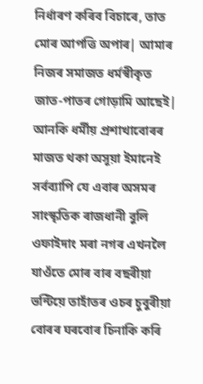নিৰ্ধাৰণ কৰিব বিচাৰে, তাত মোৰ আপত্তি অপাৰ| আমাৰ নিজৰ সমাজত ধৰ্মস্বীকৃত জাত-পাতৰ গোড়ামি আছেই| আনকি ধৰ্মীয় প্ৰশাখাবোৰৰ মাজত থকা অসূয়া ইমানেই সৰ্বব্যাপি যে এবাৰ অসমৰ সাংস্কৃতিক ৰাজধানী বুলি ওফাইদাং মৰা নগৰ এখনলৈ যাওঁতে মোৰ বাৰ বছৰীয়া ভন্টিয়ে তাহাঁতৰ ওচৰ চুবুৰীয়া বোৰৰ ঘৰবোৰ চিনাকি কৰি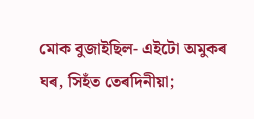মোক বুজাইছিল- এইটো অমুকৰ ঘৰ, সিহঁত তেৰদিনীয়া;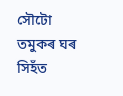সৌটো তমুকৰ ঘৰ সিহঁত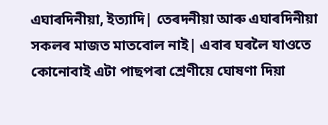এঘাৰদিনীয়া, ইত্যাদি| তেৰদনীয়া আৰু এঘাৰদিনীয়া সকলৰ মাজত মাতবোল নাই| এবাৰ ঘৰলৈ যাওতে কোনোবাই এটা পাছপৰা শ্ৰেণীয়ে ঘোষণা দিয়া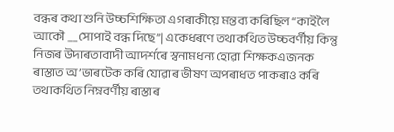বন্ধৰ কথা শুনি উচ্চশিক্ষিতা এগৰাকীয়ে মন্তব্য কৰিছিল “কাইলৈ আকৌ __সোপাই বন্ধ দিছে”| একেধৰণে তথাকথিত উচ্চবৰ্ণীয় কিন্তু নিজৰ উদাৰতাবাদী আদৰ্শৰে স্বনামধন্য হোৱা শিক্ষকএজনক ৰাস্তাত অ’ভাৰটেক কৰি যোৱাৰ ভীষণ অপৰাধত পাকৰাও কৰি তথাকথিত নিম্নবৰ্ণীয় ৰাস্তাৰ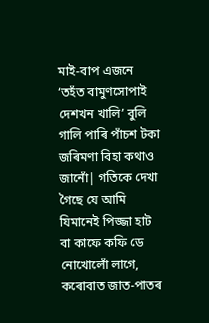মাই-বাপ এজনে ‘তহঁত বামুণসোপাই দেশখন খালি’ বুলি গালি পাৰি পাঁচশ টকা জৰিমণা বিহা কথাও জানোঁ| গতিকে দেখা গৈছে যে আমি যিমানেই পিজ্জা হাট বা কাফে কফি ডে নোখোলোঁ লাগে, কৰোবাত জাত-পাতৰ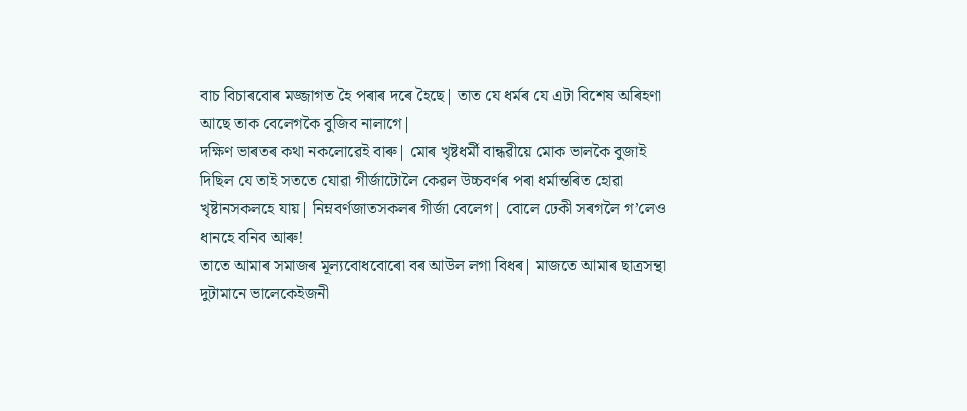বাচ বিচাৰবোৰ মজ্জাগত হৈ পৰাৰ দৰে হৈছে| তাত যে ধৰ্মৰ যে এটা বিশেষ অৰিহণা আছে তাক বেলেগকৈ বুজিব নালাগে|
দক্ষিণ ভাৰতৰ কথা নকলোৱেই বাৰু| মোৰ খৃষ্টধৰ্মী বান্ধৱীয়ে মোক ভালকৈ বুজাই দিছিল যে তাই সততে যোৱা গীৰ্জাটোলৈ কেৱল উচ্চবৰ্ণৰ পৰা ধৰ্মান্তৰিত হোৱা খৃষ্টানসকলহে যায়| নিম্নবৰ্ণজাতসকলৰ গীৰ্জা বেলেগ| বোলে ঢেকী সৰগলৈ গ’লেও ধানহে বনিব আৰু!
তাতে আমাৰ সমাজৰ মূল্যবোধবোৰো বৰ আউল লগা বিধৰ| মাজতে আমাৰ ছাত্ৰসন্থা দুটামানে ভালেকেইজনী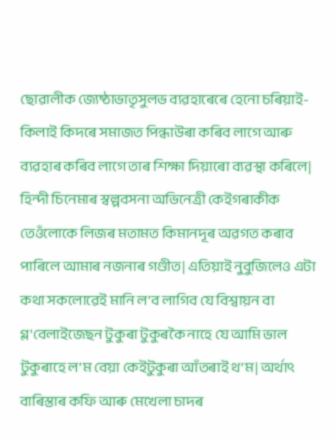ছোৱালীক জ্যেষ্ঠাভাতৃসুলভ ব্যৱহাৰেৰে হেনো চৰিয়াই-কিলাই কিদৰে সমাজত পিন্ধাউৰা কৰিব লাগে আৰু ব্যৱহাৰ কৰিব লাগে তাৰ শিক্ষা দিয়াৰো ব্যৱস্থা কৰিলে| হিন্দী চিনেমাৰ স্বল্পবসনা অভিনেত্ৰী কেইগৰাকীক তেওঁলোকে লিজৰ মতামত কিমানদূৰ অৱগত কৰাব পাৰিলে আমাৰ নজনাৰ গণ্ডীত| এতিয়াই নুবুজিলেও এটা কথা সকলোৱেই মানি ল’ব লাগিব যে বিশ্বায়ন বা গ্ল’বেলাইজেছন টুকুৰা টুকুৰকৈ নাহে যে আমি ভাল টুকুৰাহে ল’ম বেয়া কেইটুকুৰা আঁতৰাই থ’ম| অৰ্থাৎ বাৰিস্তাৰ কফি আৰু মেখেলা চাদৰ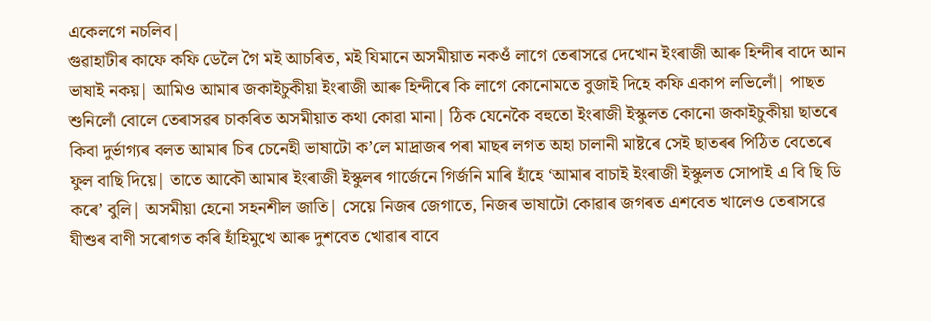একেলগে নচলিব|
গুৱাহাটীৰ কাফে কফি ডেলৈ গৈ মই আচৰিত, মই যিমানে অসমীয়াত নকওঁ লাগে তেৰাসৱে দেখোন ইংৰাজী আৰু হিন্দীৰ বাদে আন ভাষাই নকয়| আমিও আমাৰ জকাইচুকীয়া ইংৰাজী আৰু হিন্দীৰে কি লাগে কোনোমতে বুজাই দিহে কফি একাপ লভিলোঁ| পাছত শুনিলোঁ বোলে তেৰাসৱৰ চাকৰিত অসমীয়াত কথা কোৱা মানা| ঠিক যেনেকৈ বহুতো ইংৰাজী ইস্কুলত কোনো জকাইচুকীয়া ছাতৰে কিবা দুৰ্ভাগ্যৰ বলত আমাৰ চিৰ চেনেহী ভাষাটো ক’লে মাদ্ৰাজৰ পৰা মাছৰ লগত অহা চালানী মাষ্টৰে সেই ছাতৰৰ পিঠিত বেতেৰে ফুল বাছি দিয়ে| তাতে আকৌ আমাৰ ইংৰাজী ইস্কুলৰ গাৰ্জেনে গিৰ্জনি মাৰি হাঁহে ‘আমাৰ বাচাই ইংৰাজী ইস্কুলত সোপাই এ বি ছি ডি কৰে’ বুলি| অসমীয়া হেনো সহনশীল জাতি| সেয়ে নিজৰ জেগাতে, নিজৰ ভাষাটো কোৱাৰ জগৰত এশবেত খালেও তেৰাসৱে যীশুৰ বাণী সৰোগত কৰি হাঁহিমুখে আৰু দুশবেত খোৱাৰ বাবে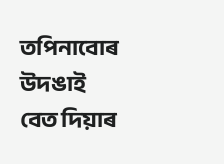তপিনাবোৰ উদঙাই বেত দিয়াৰ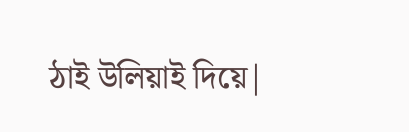ঠাই উলিয়াই দিয়ে|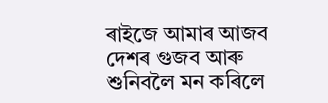ৰাইজে আমাৰ আজব দেশৰ গুজব আৰু শুনিবলৈ মন কৰিলে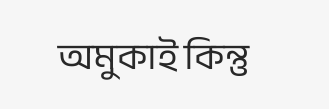অমুকাই কিন্তু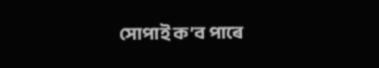সোপাই ক’ব পাৰে